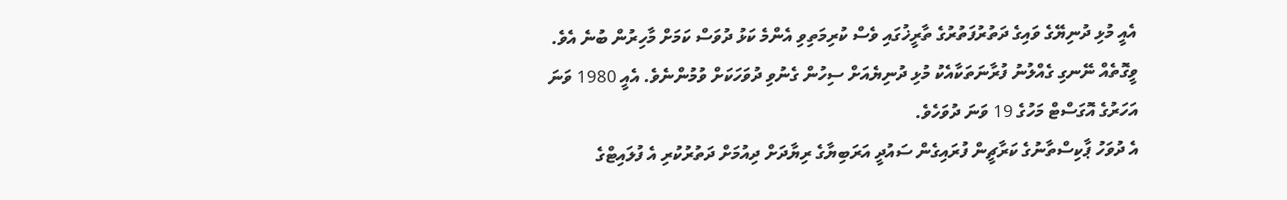އެއީ މުޅި ދުނިޔޭގެ ވައިގެ ދަތުރުފަތުރުގެ ތާރީޚުގައި ވެސް ކުރިމަތިވި އެންމެ ކަޅު ދުވަސް ކަމަށް މާހިރުން ބުނެ އެވެ. ވީގޮތެއް ނޭނގި ގެއްލުނު ފުރާނަތަކާއެކު މުޅި ދުނިޔެއަށް ސިހުން ގެނުވި ދުވަހަކަށް ވުމުންނެވެ. އެއީ 1980 ވަނަ އަހަރުގެ އޮގަސްޓް މަހުގެ 19 ވަނަ ދުވަހެވެ.
އެ ދުވަހު ޕާކިސްތާނުގެ ކަރާޗީން ފުރައިގެން ސައުދީ އަރަބިޔާގެ ރިޔާދަށް ދިއުމަށް ދަތުރުކުރި އެ ފުލައިޓްގެ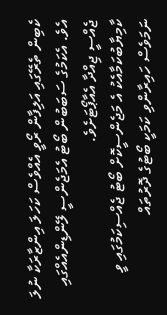ކެބިން ތެރޭގައި އަލިފާން ރޯވީ އެއްވެސް ކަހަލަ އިންޒާރަކާ ނުލަ އެވެ. އެކަމުގެ ސަބަބުން ބޯޓު އެމަޖެންސީ ލޭންޑިންއެއްގައި ޖެއްސީ ޖިއްދާ އެއާޕޯޓަށެވެ.
ކާމިޔާބުކަމާއެކު އެ މަޖެންސީކޮށް ބޯޓު ޖެއްސިކަމުގައި ވީ ނަމަވެސް ހައިރާންވި ކަމަކީ ބޯޓުގެ ދޮރުތައް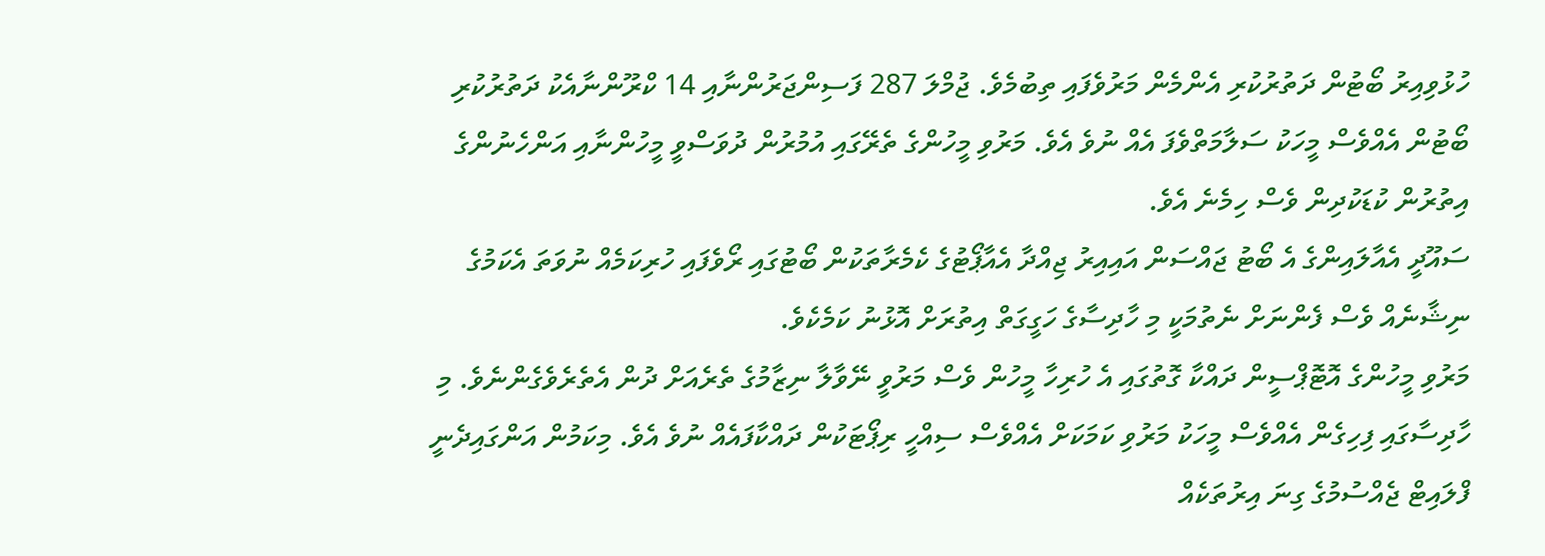ހުޅުވިއިރު ބޯޓުން ދަތުރުކުރި އެންމެން މަރުވެފައި ތިބުމެވެ. ޖުމްލަ 287 ފަސިންޖަރުންނާއި 14 ކްރޫންނާއެކު ދަތުރުކުރި ބޯޓުން އެއްވެސް މީހަކު ސަލާމަތްވެފަ އެއް ނުވެ އެވެ. މަރުވި މީހުންގެ ތެރޭގައި އުމުރުން ދުވަސްވީ މީހުންނާއި އަންހެނުންގެ އިތުރުން ކުޑަކުދިން ވެސް ހިމެނެ އެވެ.
ސައޫދީ އެއާލައިންގެ އެ ބޯޓު ޖައްސަން އައިއިރު ޖިއްދާ އެއާޕޯޓުގެ ކެމެރާތަކުން ބޯޓުގައި ރޯވެފައި ހުރިކަމެއް ނުވަތަ އެކަމުގެ ނިޝާނެއް ވެސް ފެންނަށް ނެތުމަކީ މި ހާދިސާގެ ހަގީގަތް އިތުރަށް އޮޅުނު ކަމެކެވެ.
މަރުވި މީހުންގެ އޮޓޮޕްސީން ދައްކާ ގޮތުގައި އެ ހުރިހާ މީހުން ވެސް މަރުވީ ނޭވާލާ ނިޒާމުގެ ތެރެއަށް ދުން އެތެރެވެގެންނެވެ. މި ހާދިސާގައި ފިހިގެން އެއްވެސް މީހަކު މަރުވި ކަމަކަށް އެއްވެސް ސިއްހީ ރިޕޯޓަކުން ދައްކާފައެއް ނުވެ އެވެ. މިކަމުން އަންގައިދެނީ ފްލައިޓް ޖެއްސުމުގެ ގިނަ އިރުތަކެއް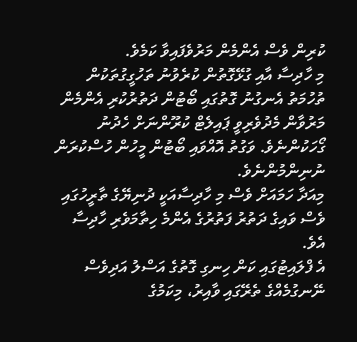ކުރިން ވެސް އެންމެން މަރުވެފައިވާ ކަމެވެ.
މި ހާދިސާ އާއި ގުޅޭގޮތުން ކުރެވުނު ތަހުގީގުތަކުން ތުހުމަތު އެނގުނު ގޮތުގައި ބޯޓުން ދަތުރުކުރި އެންމެން މަރުވާން މެދުވެރިވީ ޕައިލެޓް ކުރޫންނަށް ހެދުނު ގޯހަކުންނެވެ. ވަގުތު އޮއްވައި ބޯޓުން މީހުން ހުސްކުރަން ނުނިންމުންނެވެ.
މިއަދާ ހަމައަށް ވެސް މި ހާދިސާއަކީ ދުނިޔޭގެ ތާރީހުގައި ވެސް ވައިގެ ދަތުރު ފަތުރުގެ އެންމެ ހިތާމަވެރި ހާދިސާ އެވެ.
އެ ފްލައިޓުގައި ކަން ހިނގި ގޮތުގެ އަސްލު އަދިވެސް ނޭނގުމެއްގެ ތެރޭގައި ވާއިރު، މިކަމުގެ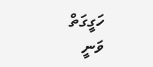ހަގީގަތް ވަނީ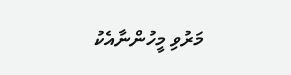މަރުވި މީހުންނާއެކު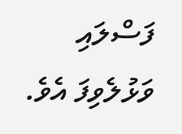ފަސްލައި ވަޅުލެވިފަ އެވެ.